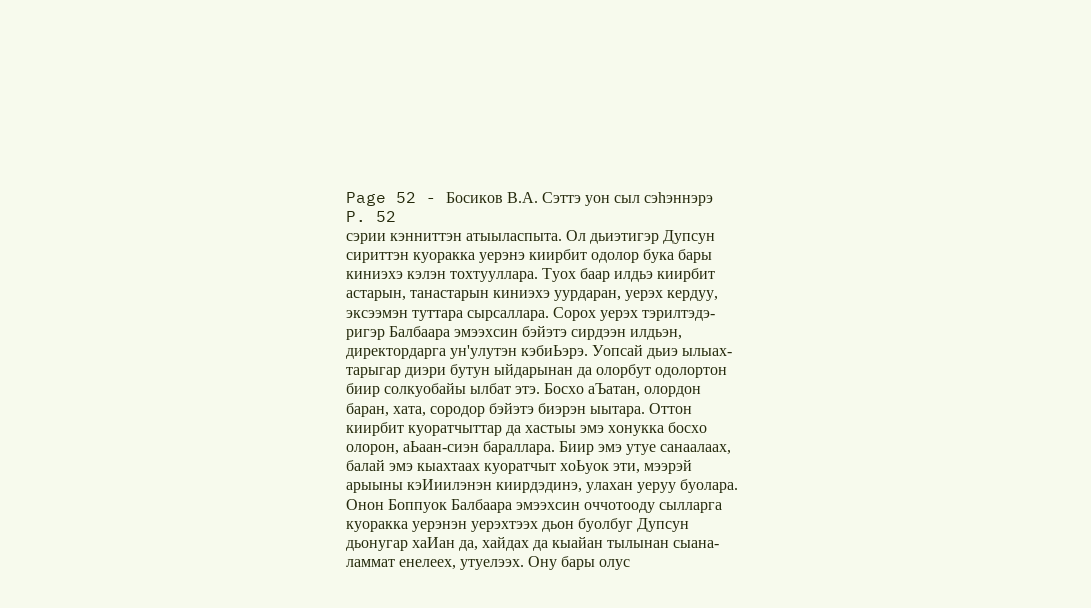Page 52 - Босиков В.А. Сэттэ уон сыл сэһэннэрэ
P. 52
сэрии кэнниттэн атыыласпыта. Ол дьиэтигэр Дупсун
сириттэн куоракка уерэнэ киирбит одолор бука бары
киниэхэ кэлэн тохтууллара. Туох баар илдьэ киирбит
астарын, танастарын киниэхэ уурдаран, уерэх кердуу,
эксээмэн туттара сырсаллара. Сорох уерэх тэрилтэдэ-
ригэр Балбаара эмээхсин бэйэтэ сирдээн илдьэн,
директордарга ун'улутэн кэбиЬэрэ. Уопсай дьиэ ылыах-
тарыгар диэри бутун ыйдарынан да олорбут одолортон
биир солкуобайы ылбат этэ. Босхо аЪатан, олордон
баран, хата, сородор бэйэтэ биэрэн ыытара. Оттон
киирбит куоратчыттар да хастыы эмэ хонукка босхо
олорон, аЬаан-сиэн бараллара. Биир эмэ утуе санаалаах,
балай эмэ кыахтаах куоратчыт хоЬуок эти, мээрэй
арыыны кэИиилэнэн киирдэдинэ, улахан уеруу буолара.
Онон Боппуок Балбаара эмээхсин оччотооду сылларга
куоракка уерэнэн уерэхтээх дьон буолбуг Дупсун
дьонугар хаИан да, хайдах да кыайан тылынан сыана-
ламмат енелеех, утуелээх. Ону бары олус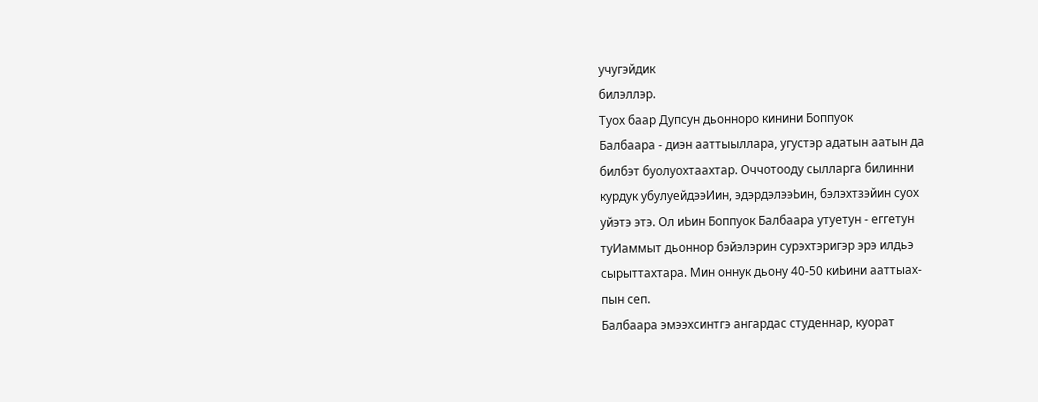учугэйдик
билэллэр.
Туох баар Дупсун дьонноро кинини Боппуок
Балбаара - диэн ааттыыллара, угустэр адатын аатын да
билбэт буолуохтаахтар. Оччотооду сылларга билинни
курдук убулуейдээИин, эдэрдэлээЬин, бэлэхтзэйин суох
уйэтэ этэ. Ол иЬин Боппуок Балбаара утуетун - еггетун
туИаммыт дьоннор бэйэлэрин сурэхтэригэр эрэ илдьэ
сырыттахтара. Мин оннук дьону 40-50 киЬини ааттыах-
пын сеп.
Балбаара эмээхсинтгэ ангардас студеннар, куорат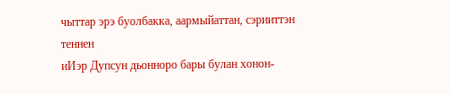чыттар эрэ буолбакка, аармыйаттан, сэрииттэн теннен
иИэр Дупсун дьонноро бары булан хонон-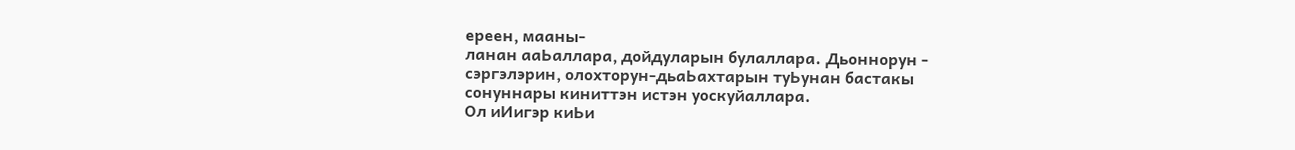ереен, мааны-
ланан ааЬаллара, дойдуларын булаллара. Дьоннорун -
сэргэлэрин, олохторун-дьаЬахтарын туЬунан бастакы
сонуннары киниттэн истэн уоскуйаллара.
Ол иИигэр киЬи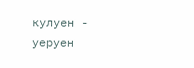кулуен - уеруен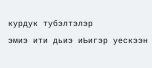курдук тубэлтэлэр
эмиэ ити дьиэ иЬигэр уескээн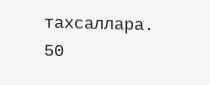тахсаллара.
50